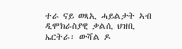ተራ ናይ ወጻኢ ሓይልታት ኣብ ዲሞክራስያዊ ቃልሲ ህዝቢ ኤርትራ፡ ውሻል ዶ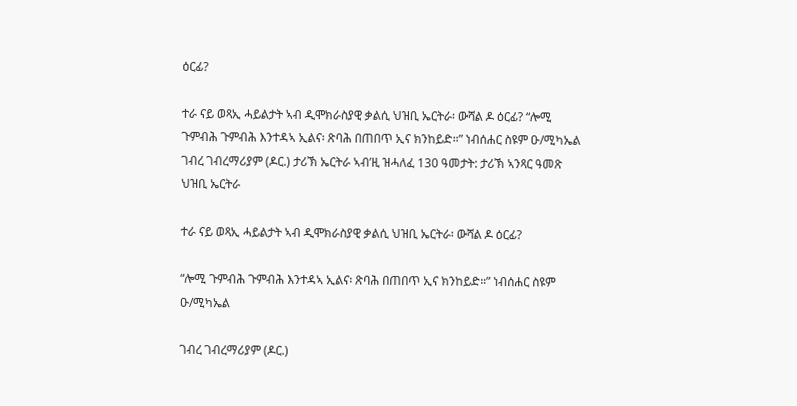ዕርፊ?

ተራ ናይ ወጻኢ ሓይልታት ኣብ ዲሞክራስያዊ ቃልሲ ህዝቢ ኤርትራ፡ ውሻል ዶ ዕርፊ? “ሎሚ ጉምብሕ ጉምብሕ እንተዳኣ ኢልና፡ ጽባሕ በጠበጥ ኢና ክንከይድ።” ነብሰሐር ስዩም ዑ/ሚካኤል ገብረ ገብረማሪያም (ዶር.) ታሪኽ ኤርትራ ኣብ’ዚ ዝሓለፈ 130 ዓመታት: ታሪኽ ኣንጻር ዓመጽ ህዝቢ ኤርትራ

ተራ ናይ ወጻኢ ሓይልታት ኣብ ዲሞክራስያዊ ቃልሲ ህዝቢ ኤርትራ፡ ውሻል ዶ ዕርፊ?

“ሎሚ ጉምብሕ ጉምብሕ እንተዳኣ ኢልና፡ ጽባሕ በጠበጥ ኢና ክንከይድ።” ነብሰሐር ስዩም ዑ/ሚካኤል

ገብረ ገብረማሪያም (ዶር.)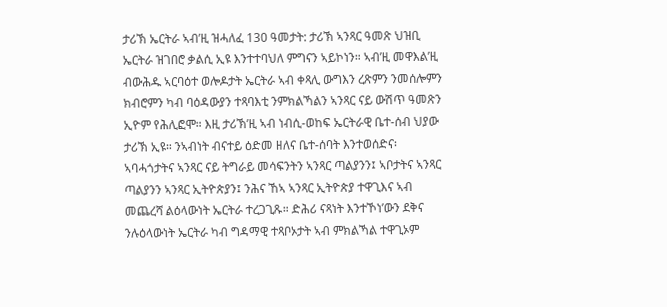ታሪኽ ኤርትራ ኣብ’ዚ ዝሓለፈ 130 ዓመታት: ታሪኽ ኣንጻር ዓመጽ ህዝቢ ኤርትራ ዝገበሮ ቃልሲ ኢዩ እንተተባህለ ምግናን ኣይኮነን። ኣብ’ዚ መዋእል’ዚ ብውሕዱ ኣርባዕተ ወሎዶታት ኤርትራ ኣብ ቀጻሊ ውግእን ረጽምን ንመሰሎምን ክብሮምን ካብ ባዕዳውያን ተጻባእቲ ንምክልኻልን ኣንጻር ናይ ውሽጥ ዓመጽን ኢዮም የሕሊፎሞ። እዚ ታሪኽ’ዚ ኣብ ነብሲ-ወከፍ ኤርትራዊ ቤተ-ሰብ ህያው ታሪኽ ኢዩ። ንኣብነት ብናተይ ዕድመ ዘለና ቤተ-ሰባት እንተወሰድና፡ ኣባሓጎታትና ኣንጻር ናይ ትግራይ መሳፍንትን ኣንጻር ጣልያንን፤ ኣቦታትና ኣንጻር ጣልያንን ኣንጻር ኢትዮጵያን፤ ንሕና ኸኣ ኣንጻር ኢትዮጵያ ተዋጊእና ኣብ መጨረሻ ልዕላውነት ኤርትራ ተረጋጊጹ። ድሕሪ ናጻነት እንተኾነ’ውን ደቅና ንሉዕላውነት ኤርትራ ካብ ግዳማዊ ተጻቦኦታት ኣብ ምክልኻል ተዋጊኦም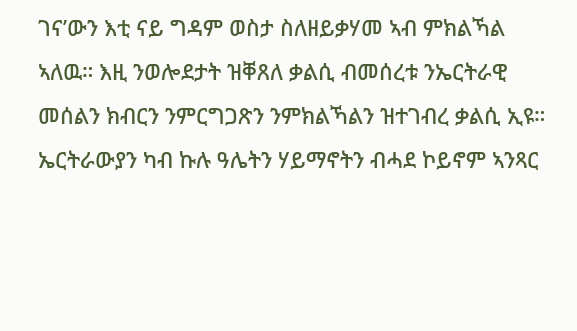ገና’ውን እቲ ናይ ግዳም ወስታ ስለዘይቃሃመ ኣብ ምክልኻል ኣለዉ። እዚ ንወሎደታት ዝቐጸለ ቃልሲ ብመሰረቱ ንኤርትራዊ መሰልን ክብርን ንምርግጋጽን ንምክልኻልን ዝተገብረ ቃልሲ ኢዩ። ኤርትራውያን ካብ ኩሉ ዓሌትን ሃይማኖትን ብሓደ ኮይኖም ኣንጻር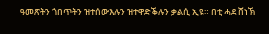ዓመጽትን ጎበጥትን ዝተሰውእሉን ዝተዋድቕሉን ቃልሲ ኢዩ። በቲ ሓደ ሸነኽ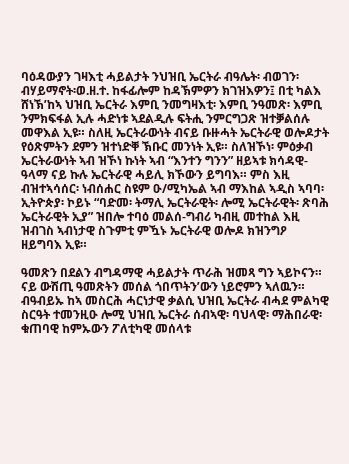ባዕዳውያን ገዛእቲ ሓይልታት ንህዝቢ ኤርትራ ብዓሌት፡ ብወገን፡ ብሃይማኖት፡ወ.ዘ.ተ. ከፋፊሎም ከዳኽምዎን ክገዝእዎን፤ በቲ ካልእ ሸነኽ’ከኣ ህዝቢ ኤርትራ እምቢ ንመግዛእቲ፡ እምቢ ንዓመጽ፡ እምቢ ንምክፍፋል ኢሉ ሓድነቱ ኣደልዲሉ ፍትሒ ንምርግጋጽ ዝተቓልሰሉ መዋእል ኢዩ። ስለዚ ኤርትራውነት ብናይ ቡዙሓት ኤርትራዊ ወሎዶታት የዕጽምትን ደምን ዝተነድቐ ኽቡር መንነት ኢዩ። ስለዝኾነ፡ ምዕቃብ ኤርትራውነት ኣብ ዝኾነ ኩነት ኣብ “እንተን ግንን” ዘይኣቱ ክሳዳዊ-ዓላማ ናይ ኩሉ ኤርትራዊ ሓይሊ ክኾውን ይግባእ። ምስ እዚ ብዝተኣሳሰር፡ ነብሰሐር ስዩም ዑ/ሚካኤል ኣብ ማእከል ኣዲስ ኣባባ፡ ኢትዮጵያ፡ ኮይኑ “ባድመ፡ ትማሊ ኤርትራዊት፡ ሎሚ ኤርትራዊት፡ ጽባሕ ኤርትራዊት ኢያ” ዝበሎ ተባዕ መልሰ-ግብሪ ካብዚ መተከል እዚ ዝብገስ ኣብነታዊ ስጉምቲ ምዃኑ ኤርትራዊ ወሎዶ ክዝንግዖ ዘይግባእ ኢዩ።

ዓመጽን በደልን ብግዳማዊ ሓይልታት ጥራሕ ዝመጻ ግን ኣይኮናን። ናይ ውሽጢ ዓመጽትን መሰል ጎበጥትን’ውን ነይሮምን ኣለዉን። ብዓብይኡ ከኣ መስርሕ ሓርነታዊ ቃልሲ ህዝቢ ኤርትራ ብሓደ ምልካዊ ስርዓት ተመንዚዑ ሎሚ ህዝቢ ኤርትራ ሰብኣዊ፡ ባህላዊ፡ ማሕበራዊ፡ ቁጠባዊ ከምኡውን ፖለቲካዊ መሰላቱ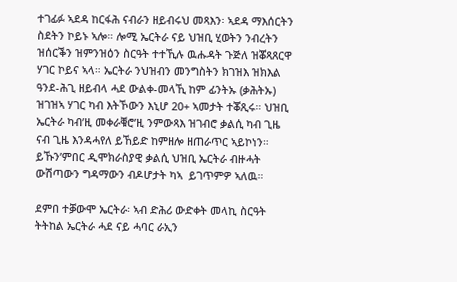ተገፊፉ ኣደዳ ከርፋሕ ናብራን ዘይብሩህ መጻእን፡ ኣደዳ ማእሰርትን ስደትን ኮይኑ ኣሎ። ሎሚ ኤርትራ ናይ ህዝቢ ሂወትን ንብረትን ዝሰርቕን ዝምንዝዕን ስርዓት ተተኺሉ ዉሑዳት ጉጅለ ዝቖጻጸርዋ ሃገር ኮይና ኣላ። ኤርትራ ንህዝብን መንግስትን ክገዝእ ዝክእል ዓንደ-ሕጊ ዘይብላ ሓደ ውልቀ-መላኺ ከም ፊንትኡ (ቃሕትኡ) ዝገዝኣ ሃገር ካብ እትኾውን እኒሆ 20+ ኣመታት ተቖጺሩ። ህዝቢ ኤርትራ ካብ’ዚ መቀራቑሮ’ዚ ንምውጻእ ዝገብሮ ቃልሲ ካብ ጊዜ ናብ ጊዜ እንዳሓየለ ይኸይድ ከምዘሎ ዘጠራጥር ኣይኮነን። ይኹን’ምበር ዲሞክራስያዊ ቃልሲ ህዝቢ ኤርትራ ብዙሓት ውሽጣውን ግዳማውን ብዶሆታት ካኣ  ይገጥምዎ ኣለዉ።

ደምበ ተቓውሞ ኤርትራ፡ ኣብ ድሕሪ ውድቀት መላኪ ስርዓት ትትከል ኤርትራ ሓደ ናይ ሓባር ራኢን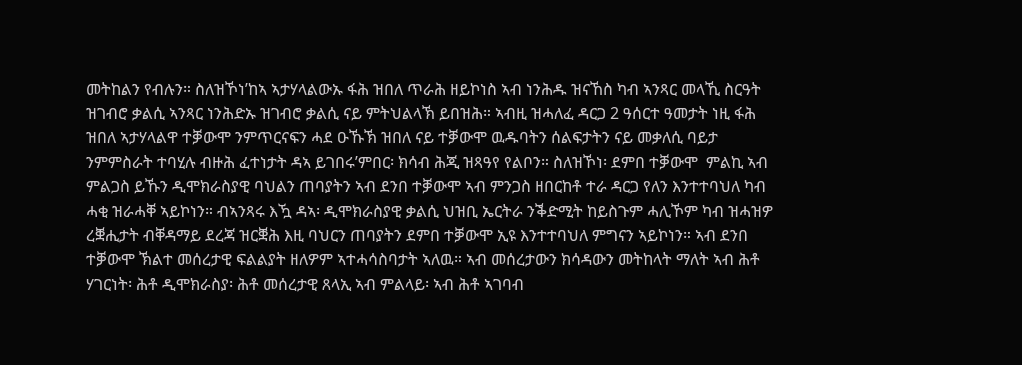መትከልን የብሉን። ስለዝኾነ’ከኣ ኣታሃላልውኡ ፋሕ ዝበለ ጥራሕ ዘይኮነስ ኣብ ነንሕዱ ዝናኸስ ካብ ኣንጻር መላኺ ስርዓት ዝገብሮ ቃልሲ ኣንጻር ነንሕድኡ ዝገብሮ ቃልሲ ናይ ምትህልላኽ ይበዝሕ። ኣብዚ ዝሓለፈ ዳርጋ 2 ዓሰርተ ዓመታት ነዚ ፋሕ ዝበለ ኣታሃላልዋ ተቓውሞ ንምጥርናፍን ሓደ ዑኹኽ ዝበለ ናይ ተቓውሞ ዉዱባትን ሰልፍታትን ናይ መቃለሲ ባይታ ንምምስራት ተባሂሉ ብዙሕ ፈተነታት ዳኣ ይገበሩ’ምበር፡ ክሳብ ሕጂ ዝጻዓየ የልቦን። ስለዝኾነ፡ ደምበ ተቓውሞ  ምልኪ ኣብ ምልጋስ ይኹን ዲሞክራስያዊ ባህልን ጠባያትን ኣብ ደንበ ተቓውሞ ኣብ ምንጋስ ዘበርከቶ ተራ ዳርጋ የለን እንተተባህለ ካብ ሓቂ ዝራሓቐ ኣይኮነን። ብኣንጻሩ እዃ ዳኣ፡ ዲሞክራስያዊ ቃልሲ ህዝቢ ኤርትራ ንቕድሚት ከይስጉም ሓሊኾም ካብ ዝሓዝዎ ረቛሒታት ብቐዳማይ ደረጃ ዝርቛሕ እዚ ባህርን ጠባያትን ደምበ ተቓውሞ ኢዩ እንተተባህለ ምግናን ኣይኮነን። ኣብ ደንበ ተቓውሞ ኽልተ መሰረታዊ ፍልልያት ዘለዎም ኣተሓሳስባታት ኣለዉ። ኣብ መሰረታውን ክሳዳውን መትከላት ማለት ኣብ ሕቶ ሃገርነት፡ ሕቶ ዲሞክራስያ፡ ሕቶ መሰረታዊ ጸላኢ ኣብ ምልላይ፡ ኣብ ሕቶ ኣገባብ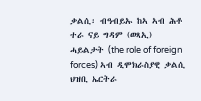ቃልሲ፡ ብዓብይኡ ከኣ ኣብ ሕቶ ተራ ናይ ግዳም (ወጻኢ) ሓይልታት (the role of foreign forces) ኣብ ዲሞክራስያዊ ቃልሲ ህዝቢ ኤርትራ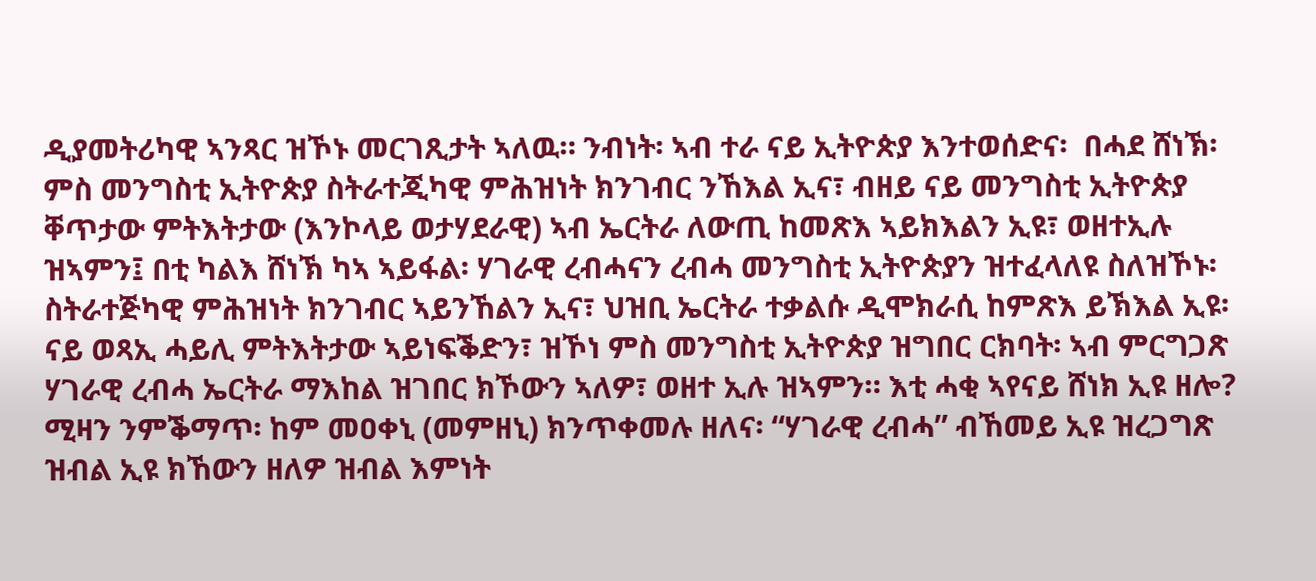ዲያመትሪካዊ ኣንጻር ዝኾኑ መርገጺታት ኣለዉ። ንብነት፡ ኣብ ተራ ናይ ኢትዮጵያ እንተወሰድና፡  በሓደ ሸነኽ፡ ምስ መንግስቲ ኢትዮጵያ ስትራተጂካዊ ምሕዝነት ክንገብር ንኸእል ኢና፣ ብዘይ ናይ መንግስቲ ኢትዮጵያ ቐጥታው ምትእትታው (እንኮላይ ወታሃደራዊ) ኣብ ኤርትራ ለውጢ ከመጽእ ኣይክእልን ኢዩ፣ ወዘተኢሉ ዝኣምን፤ በቲ ካልእ ሸነኽ ካኣ ኣይፋል፡ ሃገራዊ ረብሓናን ረብሓ መንግስቲ ኢትዮጵያን ዝተፈላለዩ ስለዝኾኑ፡ ስትራተጅካዊ ምሕዝነት ክንገብር ኣይንኸልን ኢና፣ ህዝቢ ኤርትራ ተቃልሱ ዲሞክራሲ ከምጽእ ይኽእል ኢዩ፡ ናይ ወጻኢ ሓይሊ ምትእትታው ኣይነፍቕድን፣ ዝኾነ ምስ መንግስቲ ኢትዮጵያ ዝግበር ርክባት፡ ኣብ ምርግጋጽ ሃገራዊ ረብሓ ኤርትራ ማእከል ዝገበር ክኾውን ኣለዎ፣ ወዘተ ኢሉ ዝኣምን። እቲ ሓቂ ኣየናይ ሸነክ ኢዩ ዘሎ? ሚዛን ንምቕማጥ፡ ከም መዐቀኒ (መምዘኒ) ክንጥቀመሉ ዘለና፡ “ሃገራዊ ረብሓ” ብኸመይ ኢዩ ዝረጋግጽ ዝብል ኢዩ ክኸውን ዘለዎ ዝብል እምነት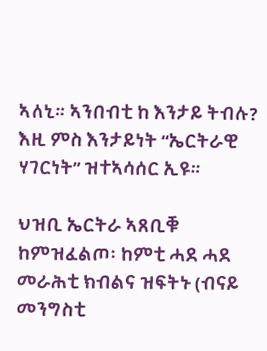ኣለኒ። ኣንበብቲ ከ እንታይ ትብሉ? እዚ ምስ እንታይነት “ኤርትራዊ ሃገርነት” ዝተኣሳሰር ኢዩ።

ህዝቢ ኤርትራ ኣጸቢቑ ከምዝፈልጦ፡ ከምቲ ሓደ ሓደ መራሕቲ ክብልና ዝፍትኑ (ብናይ መንግስቲ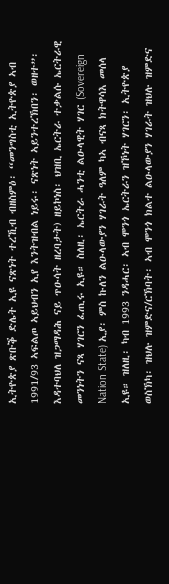ኢትዮጵያ ጽቡቕ ድሌት ኢዩ ናጽነት ተረኺብ ብዘስምዕ፡ “መንግስቲ ኢትዮጵያ ኣብ 1991/93 ኣፍልጦ ኣይህብን ኢየ እንትዝብል ነይሩ፡ ናጽነት ኣይንተረኽበን፡ ወዘተ”፡ እዳተባህለ ዝጋማዳሕ ናይ ጥዑሳት ዘረባታት) ዘይኮነስ፡ ህዝቢ ኤርትራ ተቃልሱ ኤርትራዊ መንነትን ናጻ ሃገርን ፈጢሩ ኢዩ። ስለዚ፡ ኤርትራ ሓንቲ ልዑላዊት ሃገር (Sovereign Nation State) ኢያ፡ ምስ ኩለን ልዑላውያን ሃገራት ዓለም ካኣ ብናጻ ክትዋሳእ መሰላ ኢዩ። ዝለዚ፡ ካብ 1993 ንዳሓር፡ ኣብ ሞንጎ ኤርትራን ዝኾነት ሃገርን፡ ኢትዮጵያ ወስኽካ፡ ዝህሉ ዝምድና/ርኽባት፡ ኣብ ሞንጎ ክልተ ልዑላውያን ሃገራት ዝህሉ ዝምድና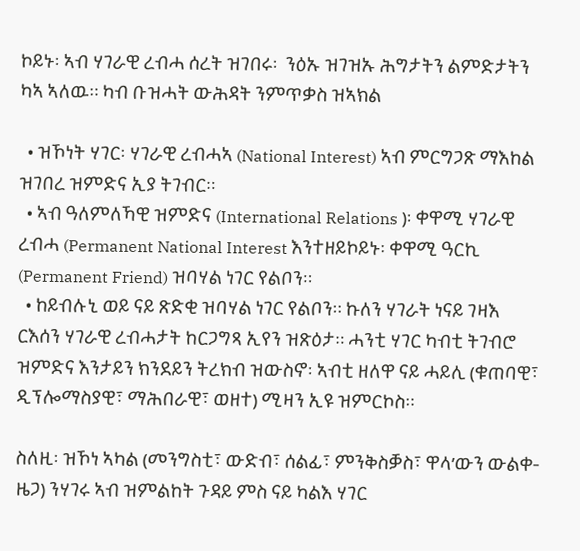ኮይኑ፡ ኣብ ሃገራዊ ረብሓ ሰረት ዝገበሩ፡  ንዕኡ ዝገዝኡ ሕግታትን ልምድታትን ካኣ ኣለዉ። ካብ ቡዝሓት ውሕዳት ንምጥቃስ ዝኣክል

  • ዝኾነት ሃገር፡ ሃገራዊ ረብሓኣ (National Interest) ኣብ ምርግጋጽ ማእከል ዝገበረ ዝምድና ኢያ ትገብር።
  • ኣብ ዓለምለኻዊ ዝምድና (International Relations )፡ ቀዋሚ ሃገራዊ ረብሓ (Permanent National Interest እንተዘይኮይኑ፡ ቀዋሚ ዓርኪ (Permanent Friend) ዝባሃል ነገር የልቦን።
  • ከይብሉኒ ወይ ናይ ጽድቂ ዝባሃል ነገር የልቦን። ኩለን ሃገራት ነናይ ገዛእ ርእሰን ሃገራዊ ረብሓታት ከርጋግጻ ኢየን ዝጽዕታ። ሓንቲ ሃገር ካብቲ ትገብሮ ዝምድና እንታይን ክንደይን ትረክብ ዝውስኖ፡ ኣብቲ ዘለዋ ናይ ሓይሊ (ቁጠባዊ፣ ዲፕሎማስያዊ፣ ማሕበራዊ፣ ወዘተ) ሚዛን ኢዩ ዝምርኮስ።

ስለዚ፡ ዝኾነ ኣካል (መንግስቲ፣ ውድብ፣ ሰልፊ፣ ምንቅስቓስ፣ ዋላ’ውን ውልቀ-ዜጋ) ንሃገሩ ኣብ ዝምልከት ጉዳይ ምስ ናይ ካልእ ሃገር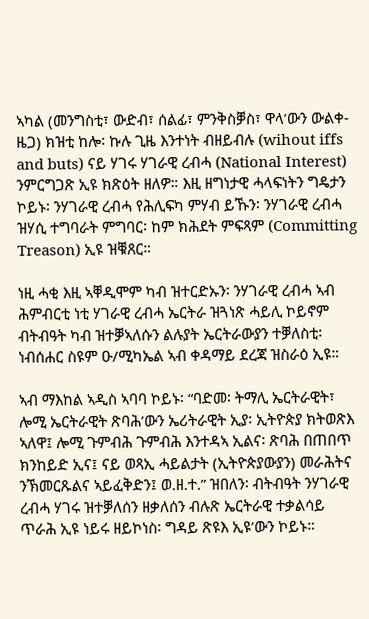ኣካል (መንግስቲ፣ ውድብ፣ ሰልፊ፣ ምንቅስቓስ፣ ዋላ’ውን ውልቀ-ዜጋ) ክዝቲ ከሎ፡ ኩሉ ጊዜ እንተነት ብዘይብሉ (wihout iffs and buts) ናይ ሃገሩ ሃገራዊ ረብሓ (National Interest) ንምርግጋጽ ኢዩ ክጽዕት ዘለዎ። እዚ ዘግነታዊ ሓላፍነትን ግዴታን ኮይኑ፡ ንሃገራዊ ረብሓ የሕሊፍካ ምሃብ ይኹን፡ ንሃገራዊ ረብሓ ዝሃሲ ተግባራት ምግባር፡ ከም ክሕደት ምፍጻም (Committing Treason) ኢዩ ዝቑጸር።

ነዚ ሓቂ እዚ ኣቐዲሞም ካብ ዝተርድኡን፡ ንሃገራዊ ረብሓ ኣብ ሕምብርቲ ነቲ ሃገራዊ ረብሓ ኤርትራ ዝጓነጽ ሓይሊ ኮይኖም ብትብዓት ካብ ዝተቓኣለሱን ልሉያት ኤርትራውያን ተቓለስቲ፡ ነብሰሐር ስዩም ዑ/ሚካኤል ኣብ ቀዳማይ ደረጃ ዝስራዕ ኢዩ።

ኣብ ማእከል ኣዲስ ኣባባ ኮይኑ፡ “ባድመ፡ ትማሊ ኤርትራዊት፣ ሎሚ ኤርትራዊት ጽባሕ’ውን ኤሪትራዊት ኢያ፡ ኢትዮጵያ ክትወጽእ ኣለዋ፤ ሎሚ ጉምብሕ ጉምብሕ እንተዳኣ ኢልና፡ ጽባሕ በጠበጥ ክንከይድ ኢና፤ ናይ ወጻኢ ሓይልታት (ኢትዮጵያውያን) መራሕትና ንኽመርጹልና ኣይፈቅድን፤ ወ.ዘ.ተ.” ዝበለን፡ ብትብዓት ንሃገራዊ ረብሓ ሃገሩ ዝተቓለሰን ዘቃለሰን ብሉጽ ኤርትራዊ ተቃልሳይ ጥራሕ ኢዩ ነይሩ ዘይኮነስ፡ ግዳይ ጽዩእ ኢዩ’ውን ኮይኑ።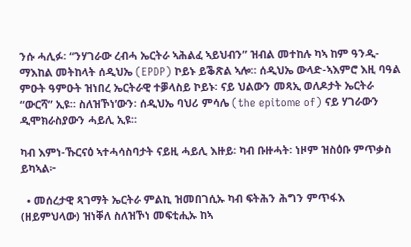ንሱ ሓሊፉ፡ “ንሃገራው ረብሓ ኤርትራ ኣሕልፈ ኣይህብን” ዝብል መተከሉ ካኣ ከም ዓንዲ-ማእከል መትከላት ሰዲህኤ (EPDP) ኮይኑ ይቕጽል ኣሎ። ሰዲህኤ ውላድ-ኣእምሮ እዚ ባዓል ምዑት ዓምዑት ዝነበረ ኤርትራዊ ተቓላስይ ኮይኑ፡ ናይ ህልውን መጻኢ ወለዶታት ኤርትራ “ውርሻ” ኢዩ። ስለዝኾነ’ውን፡ ሰዲህኤ ባህሪ ምሳሌ (the epitome of) ናይ ሃገራውን ዲሞክራስያውን ሓይሊ ኢዩ።

ካብ እምነ-ኹርናዕ ኣተሓሳስባታት ናይዚ ሓይሊ እዙይ፡ ካብ ቡዙሓት፡ ነዞም ዝስዕቡ ምጥቃስ ይካኣል፦

  • መሰረታዊ ጻገማት ኤርትራ ምልኪ ዝመበገሲኡ ካብ ፍትሕን ሕግን ምጥፋእ (ዘይምህላው) ዝነቐለ ስለዝኾነ መፍቲሒኡ ከኣ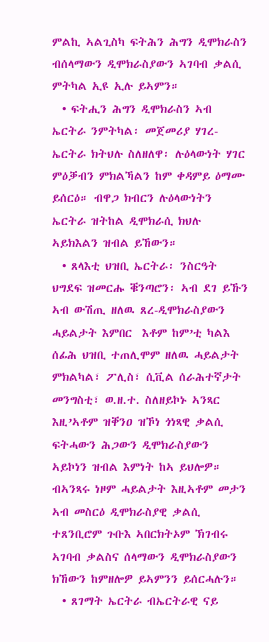ምልኪ ኣልጊስካ ፍትሕን ሕግን ዲሞክራስን ብሰላማውን ዲሞክራስያውን ኣገባብ ቃልሲ ምትካል ኢዩ ኢሉ ይኣምን።
  • ፍትሒን ሕግን ዲሞክራስን ኣብ ኤርትራ ንምትካል፡ መጀመሪያ ሃገረ-ኤርትራ ክትህሉ ስለዘለዋ፡ ሉዕላውነት ሃገር ምዕቓብን ምክልኻልን ከም ቀዳምይ ዕማሙ ይሰርዕ። ብዋጋ ክብርን ሉዕላውነትን ኤርትራ ዝትከል ዲሞክራሲ ክህሉ ኣይክእልን ዝብል ይኸውን።
  • ጸላእቲ ህዝቢ ኤርትራ፡ ንስርዓት ህግደፍ ዝመርሑ ቑንጣሮን፡ ኣብ ደገ ይኹን ኣብ ውሽጢ ዘለዉ ጸረ-ዲሞክራስያውን ሓይልታት እምበር  እቶም ከም’ቲ ካልእ ሰፊሕ ህዝቢ ተጠሊሞም ዘለዉ ሓይልታት ምክልካል፣ ፖሊስ፣ ሲቪል ሰራሕተኛታት መንግስቲ፣ ወ.ዘ.ተ. ስለዘይኮኑ ኣንጻር እዚ’ኣቶም ዝቐንዐ ዝኾነ ጎነጻዊ ቃልሲ ፍትሓውን ሕጋውን ዲሞክራስያውን ኣይኮነን ዝብል እምነት ከኣ ይህሎዎ። ብኣንጻሩ ነዞም ሓይልታት እዚኣቶም መታን ኣብ መስርዕ ዲሞክራስያዊ ቃልሲ ተጸንቢሮም ጉቡእ ኣበርክትኦም ኽገብሩ ኣገባብ ቃልስና ሰላማውን ዲሞክራስያውን ክኸውን ከምዘሎዎ ይኣምንን ይሰርሓሉን።
  • ጸገማት ኤርትራ ብኤርትራዊ ናይ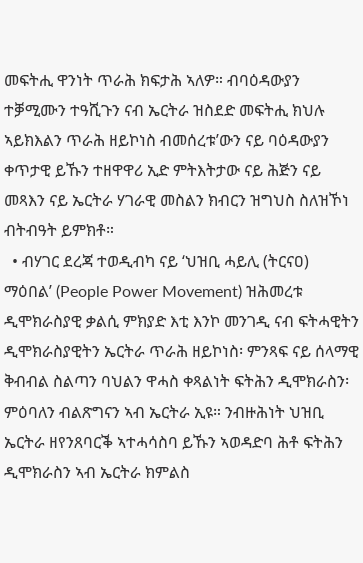መፍትሒ ዋንነት ጥራሕ ክፍታሕ ኣለዎ። ብባዕዳውያን ተቓሚሙን ተዓሺጉን ናብ ኤርትራ ዝስደድ መፍትሒ ክህሉ ኣይክእልን ጥራሕ ዘይኮነስ ብመሰረቱ’ውን ናይ ባዕዳውያን ቀጥታዊ ይኹን ተዘዋዋሪ ኢድ ምትእትታው ናይ ሕጅን ናይ መጻእን ናይ ኤርትራ ሃገራዊ መስልን ክብርን ዝግህስ ስለዝኾነ ብትብዓት ይምክቶ።
  • ብሃገር ደረጃ ተወዲብካ ናይ ‘ህዝቢ ሓይሊ (ትርናዐ) ማዕበል’ (People Power Movement) ዝሕመረቱ ዲሞክራስያዊ ቃልሲ ምክያድ እቲ እንኮ መንገዲ ናብ ፍትሓዊትን ዲሞክራስያዊትን ኤርትራ ጥራሕ ዘይኮነስ፡ ምንጻፍ ናይ ሰላማዊ ቅብብል ስልጣን ባህልን ዋሓስ ቀጻልነት ፍትሕን ዲሞክራስን፡ ምዕባለን ብልጽግናን ኣብ ኤርትራ ኢዩ። ንብዙሕነት ህዝቢ ኤርትራ ዘየንጸባርቕ ኣተሓሳስባ ይኹን ኣወዳድባ ሕቶ ፍትሕን ዲሞክራስን ኣብ ኤርትራ ክምልስ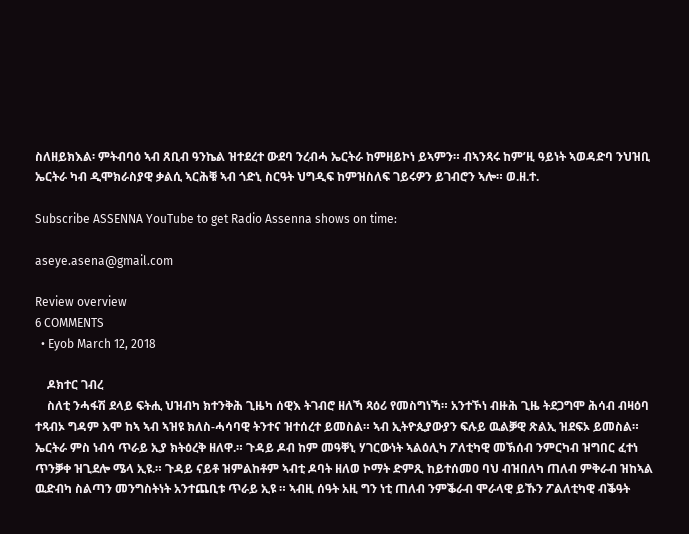ስለዘይክእል፡ ምትብባዕ ኣብ ጸቢብ ዓንኬል ዝተደረተ ውደባ ንረብሓ ኤርትራ ከምዘይኮነ ይኣምን። ብኣንጻሩ ከም’ዚ ዓይነት ኣወዳድባ ንህዝቢ ኤርትራ ካብ ዲሞክራስያዊ ቃልሲ ኣርሕቑ ኣብ ጎድኒ ስርዓት ህግዲፍ ከምዝስለፍ ገይሩዎን ይገብሮን ኣሎ። ወ.ዘ.ተ.

Subscribe ASSENNA YouTube to get Radio Assenna shows on time:

aseye.asena@gmail.com

Review overview
6 COMMENTS
  • Eyob March 12, 2018

    ዶክተር ገብረ
    ስለቲ ንሓፋሽ ደላይ ፍትሒ ህዝብካ ክተንቅሕ ጊዜካ ሰዊእ ትገብሮ ዘለኻ ጻዕሪ የመስግነኻ። አንተኾነ ብዙሕ ጊዜ ትደጋግሞ ሕሳብ ብዛዕባ ተጻብኦ ግዳም እሞ ከኣ ኣብ ኣዝዩ ክለስ-ሓሳባዊ ትንተና ዝተሰረተ ይመስል። ኣብ ኢትዮጲያውያን ፍሉይ ዉልቓዊ ጽልኢ ዝደፍኦ ይመስል። ኤርትራ ምስ ነብሳ ጥራይ ኢያ ክትዕረቅ ዘለዋ.። ጉዳይ ዶብ ከም መዓቐኒ ሃገርውነት ኣልዕሊካ ፖለቲካዊ መኽሰብ ንምርካብ ዝግበር ፈተነ ጥንቓቀ ዝጊደሎ ሜላ ኢዩ.። ጉዳይ ናይቶ ዝምልከቶም ኣብቲ ዶባት ዘለወ ኮማት ድምጺ ከይተሰመዐ ባህ ብዝበለካ ጠለብ ምቅራብ ዝከኣል ዉድብካ ስልጣን መንግስትነት አንተጨቢቱ ጥራይ ኢዩ ። ኣብዚ ሰዓት አዚ ግን ነቲ ጠለብ ንምቕራብ ሞራላዊ ይኹን ፖልለቲካዊ ብቕዓት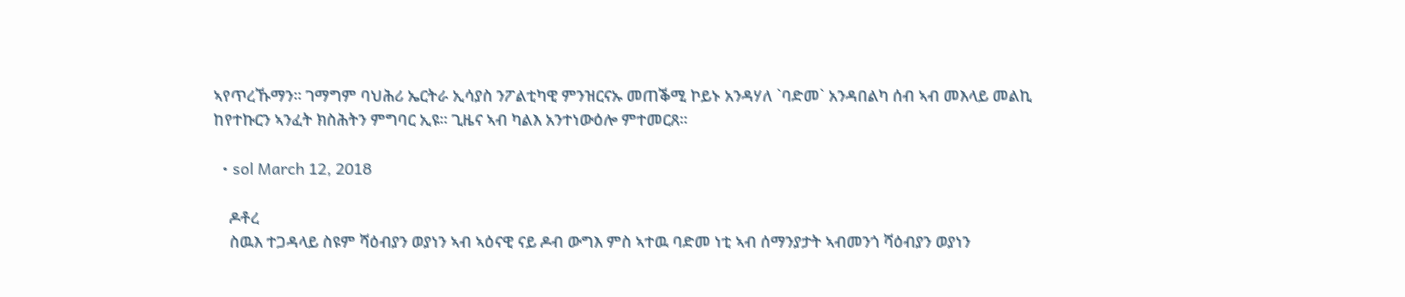ኣየጥረኹማን። ገማግም ባህሕሪ ኤርትራ ኢሳያስ ንፖልቲካዊ ምንዝርናኡ መጠቕሚ ኮይኑ አንዳሃለ `ባድመ` አንዳበልካ ሰብ ኣብ መእላይ መልኪ ከየተኩርን ኣንፈት ክስሕትን ምግባር ኢዩ። ጊዜና ኣብ ካልእ አንተነውዕሎ ምተመርጸ።

  • sol March 12, 2018

    ዶቶረ
    ስዉእ ተጋዳላይ ስዩም ሻዕብያን ወያነን ኣብ ኣዕናዊ ናይ ዶብ ውግእ ምስ ኣተዉ ባድመ ነቲ ኣብ ሰማንያታት ኣብመንጎ ሻዕብያን ወያነን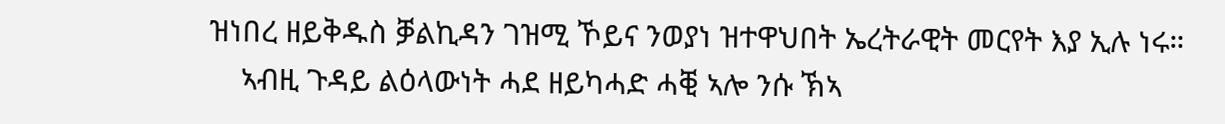ዝነበረ ዘይቅዱስ ቓልኪዳን ገዝሚ ኾይና ንወያነ ዝተዋህበት ኤረትራዊት መርየት እያ ኢሉ ነሩ።
    ኣብዚ ጉዳይ ልዕላውነት ሓደ ዘይካሓድ ሓቒ ኣሎ ንሱ ኽኣ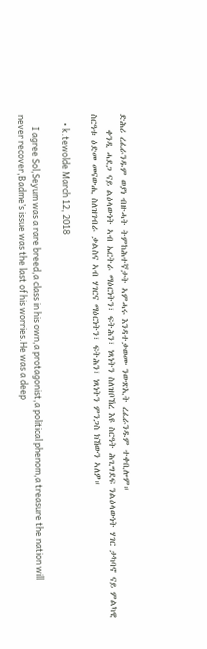ድሕሪ ረፈራንዱም ወያነ ብዙሓት ትምከሕተኛታት ኣምሓሩ እንዳተቃወሙ ንውጽኢት ረፈራንዱም ተቀቢሎም።
    ቀንዲ ሓደጋ ናይ ልዕላውነት ኣብ ኤርትራ ማዕርነትን፣ ፍትሕን፣ ነጻነትን ስለዝቦኸረ እዩ ስርዓት ሕጊግደፍ ንልዕላውነት ሃገር ታካባኖ ናይ ምልካዊ ስርዓቱ ዕድመ መናውሒ ስለዝገብራ ቃልስና ኣብ ሃገርና ማዕርነትን፣ ፍትሕን፣ ነጻነትን ምንጋስ ክኸውን ኣለዎ።

    • k.tewolde March 12, 2018

      I agree Sol,Seyum was a rare breed,a class in his own,a protagonist,a political phenom,a treasure the nation will never recover,Badme’s issue was the last of his worries.He was a deep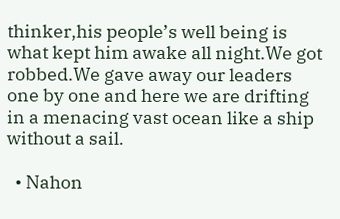thinker,his people’s well being is what kept him awake all night.We got robbed.We gave away our leaders one by one and here we are drifting in a menacing vast ocean like a ship without a sail.

  • Nahon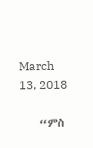March 13, 2018

    “ምስ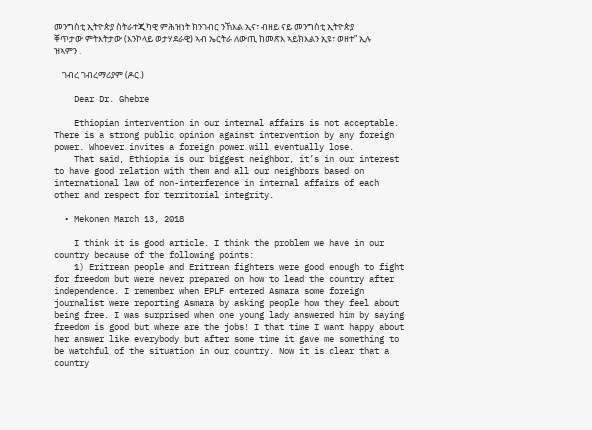መንግስቲ ኢትዮጵያ ስትራተጂካዊ ምሕዝነት ክንገብር ንኸእል ኢና፣ ብዘይ ናይ መንግስቲ ኢትዮጵያ ቐጥታው ምትእትታው (እንኮላይ ወታሃደራዊ) ኣብ ኤርትራ ለውጢ ከመጽእ ኣይክእልን ኢዩ፣ ወዘተ” ኢሉ ዝኣምን .

    ገብረ ገብረማሪያም (ዶር.)

    Dear Dr. Ghebre

    Ethiopian intervention in our internal affairs is not acceptable. There is a strong public opinion against intervention by any foreign power. Whoever invites a foreign power will eventually lose.
    That said, Ethiopia is our biggest neighbor, it’s in our interest to have good relation with them and all our neighbors based on international law of non-interference in internal affairs of each other and respect for territorial integrity.

  • Mekonen March 13, 2018

    I think it is good article. I think the problem we have in our country because of the following points:
    1) Eritrean people and Eritrean fighters were good enough to fight for freedom but were never prepared on how to lead the country after independence. I remember when EPLF entered Asmara some foreign journalist were reporting Asmara by asking people how they feel about being free. I was surprised when one young lady answered him by saying freedom is good but where are the jobs! I that time I want happy about her answer like everybody but after some time it gave me something to be watchful of the situation in our country. Now it is clear that a country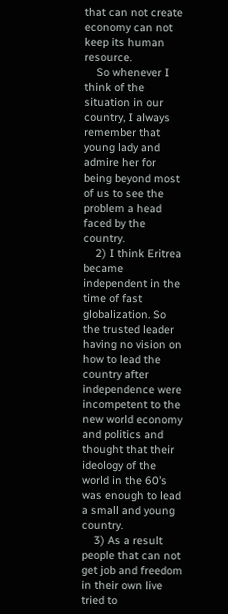that can not create economy can not keep its human resource.
    So whenever I think of the situation in our country, I always remember that young lady and admire her for being beyond most of us to see the problem a head faced by the country.
    2) I think Eritrea became independent in the time of fast globalization. So the trusted leader having no vision on how to lead the country after independence were incompetent to the new world economy and politics and thought that their ideology of the world in the 60’s was enough to lead a small and young country.
    3) As a result people that can not get job and freedom in their own live tried to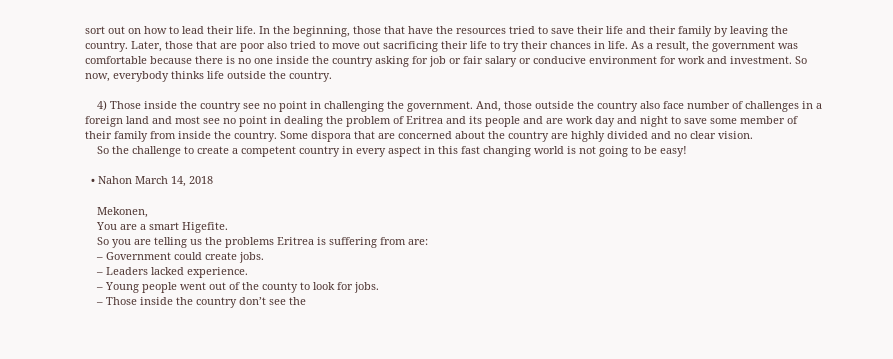sort out on how to lead their life. In the beginning, those that have the resources tried to save their life and their family by leaving the country. Later, those that are poor also tried to move out sacrificing their life to try their chances in life. As a result, the government was comfortable because there is no one inside the country asking for job or fair salary or conducive environment for work and investment. So now, everybody thinks life outside the country.

    4) Those inside the country see no point in challenging the government. And, those outside the country also face number of challenges in a foreign land and most see no point in dealing the problem of Eritrea and its people and are work day and night to save some member of their family from inside the country. Some dispora that are concerned about the country are highly divided and no clear vision.
    So the challenge to create a competent country in every aspect in this fast changing world is not going to be easy!

  • Nahon March 14, 2018

    Mekonen,
    You are a smart Higefite.
    So you are telling us the problems Eritrea is suffering from are:
    – Government could create jobs.
    – Leaders lacked experience.
    – Young people went out of the county to look for jobs.
    – Those inside the country don’t see the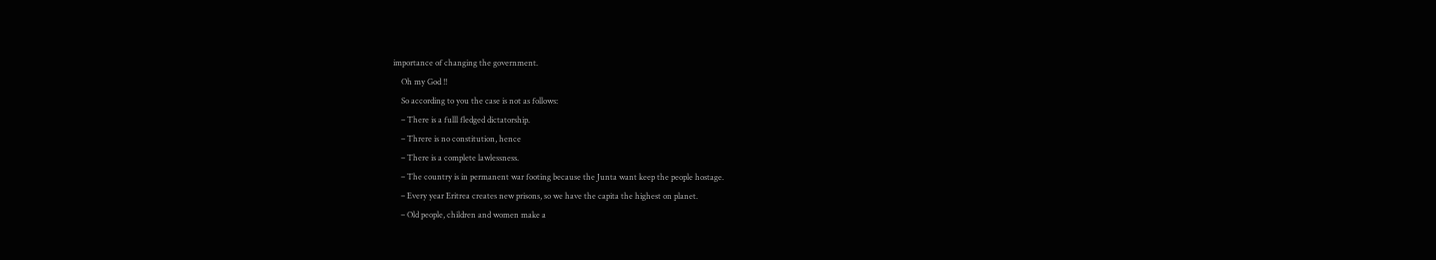importance of changing the government.
    Oh my God !!
    So according to you the case is not as follows:
    – There is a fulll fledged dictatorship.
    – Threre is no constitution, hence
    – There is a complete lawlessness.
    – The country is in permanent war footing because the Junta want keep the people hostage.
    – Every year Eritrea creates new prisons, so we have the capita the highest on planet.
    – Old people, children and women make a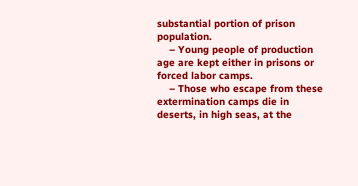substantial portion of prison population.
    – Young people of production age are kept either in prisons or forced labor camps.
    – Those who escape from these extermination camps die in deserts, in high seas, at the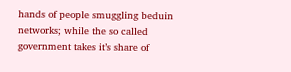hands of people smuggling beduin networks; while the so called government takes it’s share of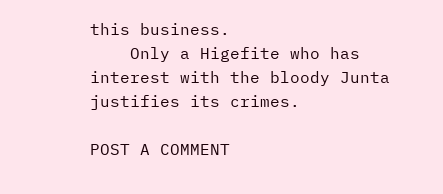this business.
    Only a Higefite who has interest with the bloody Junta justifies its crimes.

POST A COMMENT